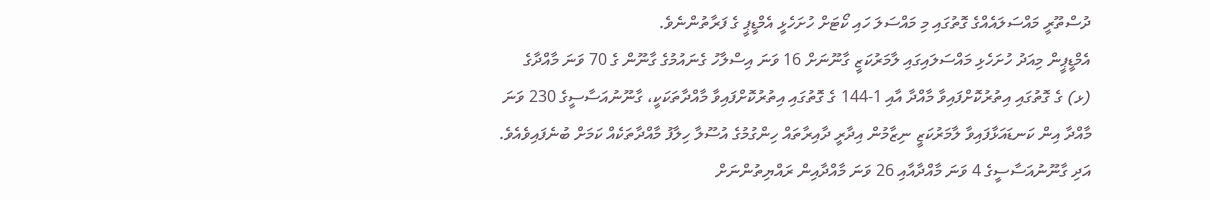ދުސްތޫރީ މައްސަލައެއްގެ ގޮތުގައި މި މައްސަލަ ހައި ކޯޓަށް ހުށަހެޅީ އެމްޑީޕީ ގެ ފަރާތުންނެވެ.
އެމްޑީޕީން މިއަދު ހުށަހެޅި މައްސަލައިގައި ލާމަރުކަޒީ ގާނޫނަށް 16 ވަނަ އިސްލާހު ގެނައުމުގެ ގާނޫން ގެ 70 ވަނަ މާއްދާގެ (ޅ) ގެ ގޮތުގައި އިތުރުކޮށްފައިވާ މާއްދާ އާއި 1-144 ގެ ގޮތުގައި އިތުރުކޮށްފައިވާ މާއްދާތަކަކީ، ގާނޫނުއަސާސީގެ 230 ވަނަ މާއްދާ އިން ކަނޑައަޅާފައިވާ ލާމަރުކަޒީ ނިޒާމުން އިދާރީ ދާއިރާތައް ހިންގުމުގެ އުސޫލާ ހިލާފު މާއްދާތަކެއް ކަމަށް ބުނެފައިވެއެވެ.
އަދި ގާނޫނުއަސާސީގެ 4 ވަނަ މާއްދާއާއި 26 ވަނަ މާއްދާއިން ރައްޔިތުންނަށް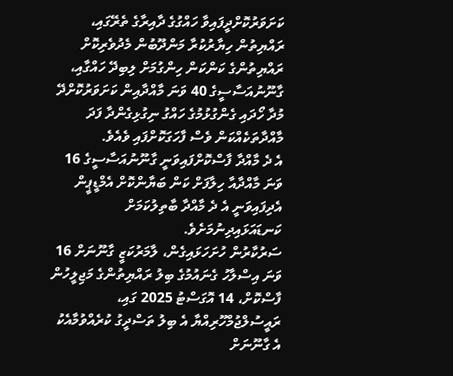ކަށަވަރުކޮށްދީފައިވާ ހައްގުގެ ދާއިރާގެ ތެރޭގައި، ރައްޔިތުން ހިޔާރުކުރާ މަންދޫބުން މެދުވެރިކޮށް ރައްޔިތުންގެ ކަންކަން ހިންގުމަށް ލިބިދޭ ހައްގާއި، ގާނޫނުއަސާސީގެ 40 ވަނަ މާއްދާއިން ކަށަވަރުކޮށްދޭ މުދާ ހޯދައި ގެންގުޅުމުގެ ހައްގު ނިގުޅިގެންދާ ފަދަ މާއްދާތަކެއްކަން ވެސް ފާހަގަކޮށްފައި ވެއެވެ.
އެ ދެ މާއްދާ ފާސްކޮށްފައިވަނީ ގާނޫނުއަސާސީގެ 16 ވަނަ މާއްދާއާ ހިލާފަށް ކަން ބަޔާންކޮށް އެމްޑީޕީން އެދިފައިވަނީ އެ ދެ މާއްދާ ބާތިލުކަމަށް ކަނޑައަޅައިދިނުމަށެވެ.
ސަރުކާރުން ހުށަހަޅައިގެން، ލާމަރުކަޒީ ގާނޫނަށް 16 ވަނަ އިސްލާހު ގެނައުމުގެ ބިލު ރައްޔިތުންގެ މަޖިލީހުން ފާސްކޮށް، 14 އޮގަސްޓު 2025 ގައި، ރައީސުލްޖުމްހޫރިއްޔާ އެ ބިލު ތަސްދީގު ކުރެއްވުމާއެކު އެ ގާނޫނަށް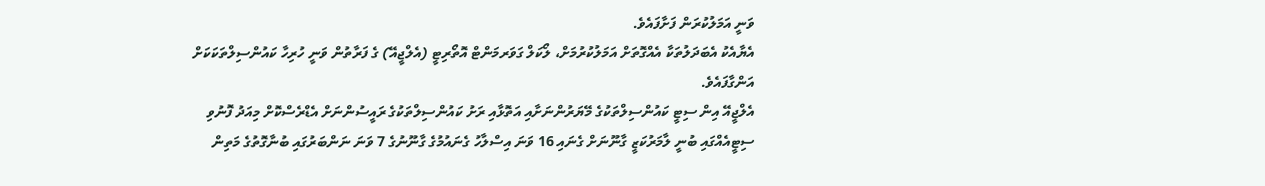ވަނީ އަމަލުކުރަން ފަށާފައެވެ.
އެޔާއެކު އެބަދަލުތަކާ އެއްގޮތަށް އަމަލުކުރުމަށް، ލޯކަލް ގަވަރމަންޓް އޮތޯރިޓީ (އެލްޖީއޭ) ގެ ފަރާތުން ވަނީ ހުރިހާ ކައުންސިލްތަކަކަށް އަންގާފައެވެ.
އެލްޖީއޭ އިން ސިޓީ ކައުންސިލްތަކުގެ މޭޔަރުންނަށާއި އަތޮޅާއި ރަށު ކައުންސިލްތަކުގެ ރައީސުންނަށް އެޑްރެސްކޮށް މިއަދު ފޮނުވި ސިޓީއެއްގައި ބުނީ ލާމަރުކަޒީ ގާނޫނަށް ގެނައި 16 ވަނަ އިސްލާހު ގެނައުމުގެ ގާނޫނުގެ 7 ވަނަ ނަންބަރުގައި ބުނާގޮތުގެ މަތިން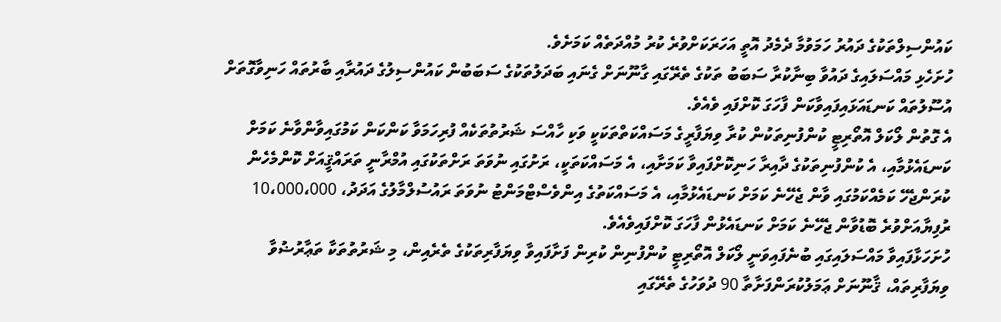ކައުންސިލްތަކުގެ ދައުރު ހަމަވުމާ ދެމެދު އޮތީ އަހަރަކަށްވުރެ ކުރު މުއްދަތެއް ކަމަށެވެ.
ހުށަހެޅި މައްސަލައިގެ ދައުވާ ބިނާކުރާ ސަބަބު ތަކުގެ ތެރޭގައި ގާނޫނަށް ގެނައި ބަދަލުތަކުގެ ސަބަބުން ކައުންސިލުގެ ދައުރާއި ބާރުތައް ހަނިވާގޮތަށް އުސޫލުތައް ކަނޑައަޅައިފައިވާކަން ފާހަގަ ކޮށްފައި ވެއެވެ.
އެ ގޮތުން ލޯކަލް އޮތޯރިޓީ ކުންފުނިތަކުން ކުރާ ވިޔަފާރީގެ މަސައްކަތްތަކަކީ ވަކި ހާއްސަ ޝަރުތުތަކެއް ފުރިހަމަވާ ކަންކަން ކަމުގައިވާންވާނެ ކަމަށް ކަނޑައެޅުމާއި، އެ ކުންފުނިތަކުގެ ދާއިރާ ހަނިކޮށްފައިވާ ކަމަށާއި، އެ މަސައްކަތަކީ، ރަށުގައި ނުވަތަ ރަށްތަކުގައި އުމްރާނީ ތަރައްޤީއަށް ކޮންމެހެން ކުރަންޖެހޭ ކަމެއްކަމުގައި ވާން ޖެހޭނެ ކަމަށް ކަނޑައެޅުމާއި، އެ މަސައްކަތުގެ އިންވެސްޓްމަންޓު ނުވަތަ ރައުސުލްމާލުގެ އަދަދު، 10،000،000 ރުފިޔާއަށްވުރެ ބޮޑުވާން ޖެހޭނެ ކަމަށް ކަނޑައެޅުން ފާހަގަ ކޮށްފައިވެއެވެ.
ހުށަހަޅާފައިވާ މައްސަލައިގައި ބުނެފައިވަނީ ލޯކަލް އޮތޯރިޓީ ކުންފުނިން ކުރިން ފަށާފައިވާ ވިޔަފާރިތަކުގެ ތެރެއިން، މި ޝަރުތުތަކާ ތަޢާރުޟުވާ ވިޔަފާރިތައް، ޤާނޫނަށް ޢަމަލުކުރަންފަށާތާ 90 ދުވަހުގެ ތެރޭގައި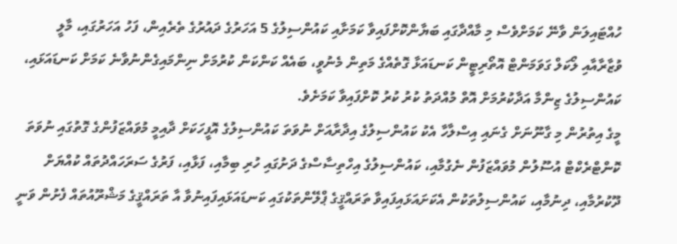ހުއްޓައިލަން ވާނޭ ކަމަށްވެސް މި މާއްދާގައި ބަޔާންކޮށްފައިވާ ކަމަށާއި ކައުންސިލުގެ 5 އަހަރުގެ ދައުރުގެ ތެރެއިން، ފަހު އަހަރުގައި، މާލީ ވުޒާރާއާއި ލޯކަލް ގަވަމަންޓް އޮތޯރިޓީން ކަނޑައަޅާ ގޮތެއްގެ މަތިން މެނުވީ، ބައެއް ކަންކަން ކުރުމަށް ނިންމައިގެންނުވާނެ ކަމަށް ކަނޑައަޅައި، ކައުންސިލުގެ ޒިންމާ އަދާކުރުމަށް އޮތް މުއްދަތު ކުރު ކުރު ކޮށްފައިވާ ކަމަށެވެ.
މީގެ އިތުރުން މި ގާނޫނަށް ގެނައި އިސްލާހާ އެކު ކައުންސިލުގެ އިދާރާއަށް ނުވަތަ ކައުންސިލުގެ އޮފީހަކަށް ދާއިމީ މުވައްޒަފުންގެ ގޮތުގައި ނުވަތަ ކޮންޓްރެކްޓް އުސޫލުން މުވައްޒަފުން ނެގުމާއި، ކައުންސިލުގެ އިހްތިސާސްގެ ދަށުގައި ހުރި ބިމާއި، ފަޅާއި، ފަރުގެ ސަރަހައްދުތައް ކުއްޔަށް ދޫކުރުމާއި، ދިނުމާއި، ކައުންސިލުތަކުން އެކަށައަޅައިފައިވާ ތަރައްޤީގެ ޕްލޭންތަކުގައި ކަނޑައަޅައިފައިނުވާ އާ ތަރައްޤީގެ މަޝްރޫއުތައް ފެށުން ވަނީ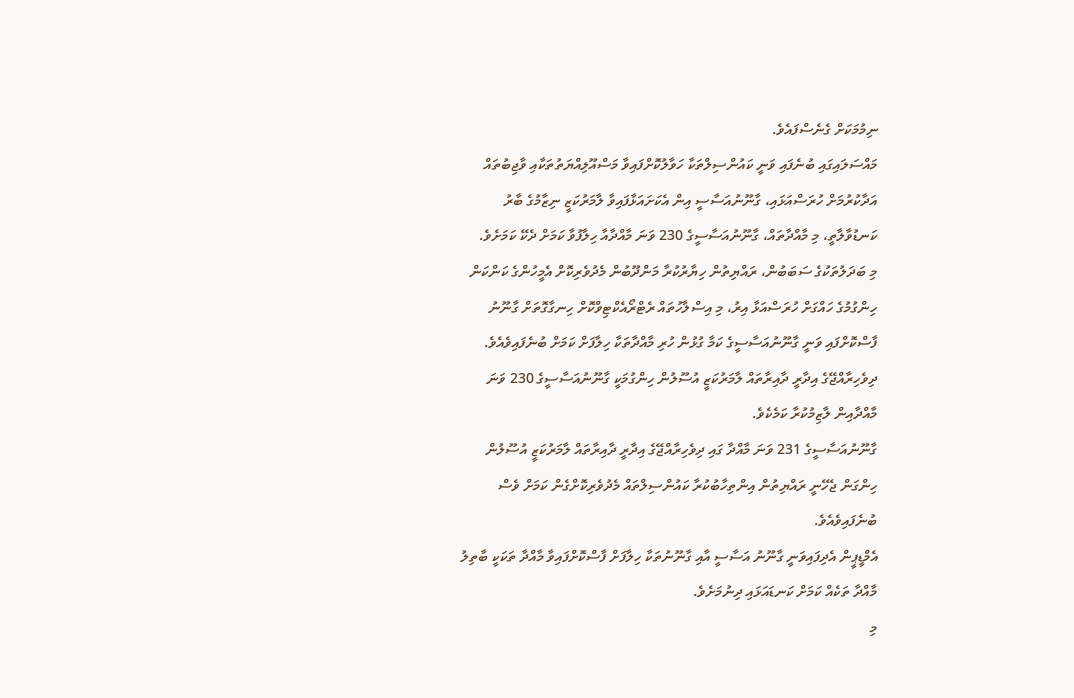ނިމުމަކަށް ގެނެސްފައެވެ.
މައްސަލައިގައި ބުނެފައި ވަނީ ކައުންސިލްތަކާ ހަވާލުކޮށްފައިވާ މަސްއޫލިއްޔަތުތަކާއި ވާޖިބުތައް އަދާކުރުމަށް ހުރަސްއަޅައި، ގާނޫނުއަސާސީ އިން އެކަށައަޅާފައިވާ ލާމަރުކަޒީ ނިޒާމުގެ ބާރު ކަނޑުވާލާތީ، މި މާއްދާތައް، ގާނޫނުއަސާސީގެ 230 ވަނަ މާއްދާއާ ހިލާފުވާ ކަމަށް ދެކޭ ކަމަށެވެ.
މި ބަދަލުތަކުގެ ސަބަބުން، ރައްޔިތުން ހިޔާރުކުރާ މަންދޫބުން މެދުވެރިކޮށް އެމީހުންގެ ކަންކަން ހިންގުމުގެ ހައްގަށް ހުރަސްއަޅާ އިރު، މި އިސްލާހުތައް ރެޓްރޯއެކްޓިވްކޮށް ހިނގާގޮތަށް ގާނޫނު ފާސްކޮށްފައި ވަނީ ގާނޫނުއަސާސީގެ ކަމާ ގުޅުން ހުރި މާއްދާތަކާ ހިލާފަށް ކަމަށް ބުނެފައިވެއެވެ.
ދިވެހިރާއްޖޭގެ އިދާރީ ދާއިރާތައް ލާމަރުކަޒީ އުސޫލުން ހިންގުމަކީ ގާނޫނުއަސާސީގެ 230 ވަނަ މާއްދާއިން ލާޒިމުކުރާ ކަމެކެވެ.
ގާނޫނުއަސާސީގެ 231 ވަނަ މާއްދާ ގައި ދިވެހިރާއްޖޭގެ އިދާރީ ދާއިރާތައް ލާމަރުކަޒީ އުސޫލުން ހިންގަން ޖެހޭނީ ރައްޔިތުން އިންތިހާބުކުރާ ކައުންސިލްތައް މެދުވެރިކޮށްގެން ކަމަށް ވެސް ބުނެފައިވެއެވެ.
އެމްޑީޕީން އެދިފައިވަނީ ގާނޫނު އަސާސީ އާއި ގާނޫނުތަކާ ހިލާފަށް ފާސްކޮށްފައިވާ މާއްދާ ތަކަކީ ބާތިލު މާއްދާ ތަކެއް ކަމަށް ކަނޑައަޅައި ދިނުމަށެވެ.
މި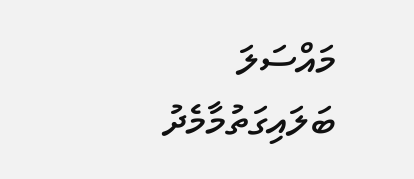މައްސަލަ ބަލައިގަތުމާމެދު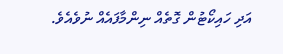އަދި ހައިކޯޓުން ގޮތެއް ނިންމާފައެއް ނުވެއެވެ.